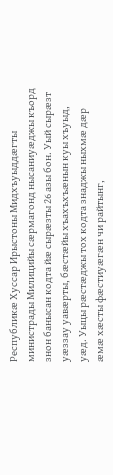Республикæ Хуссар Ирыстоны Мидхъуыддæгты министрады Милицийы сæрмагонд нысаниуæджы къорд знон банысан кодта йæ сырæзты 26 азы бон. Уый сырæзт уæззау уавæрты, бæстæйы хъахъхъæнын куы хъуыд, уæд. Уыцы рæстæджы тох кодта знаджы ныхмæ дæр æмæ хæсты фæстиуæгæн чи райтынг,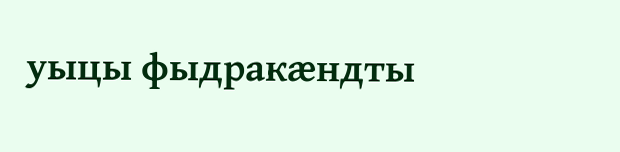уыцы фыдракæндты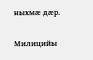ныхмæ дæр.

Милицийы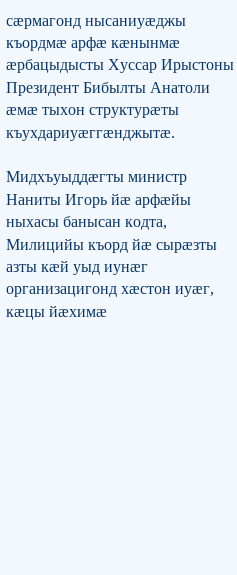сæрмагонд нысаниуæджы къордмæ арфæ кæнынмæ æрбацыдысты Хуссар Ирыстоны Президент Бибылты Анатоли æмæ тыхон структурæты къухдариуæггæнджытæ.

Мидхъуыддæгты министр Наниты Игорь йæ арфæйы ныхасы банысан кодта, Милицийы къорд йæ сырæзты азты кæй уыд иунæг организацигонд хæстон иуæг, кæцы йæхимæ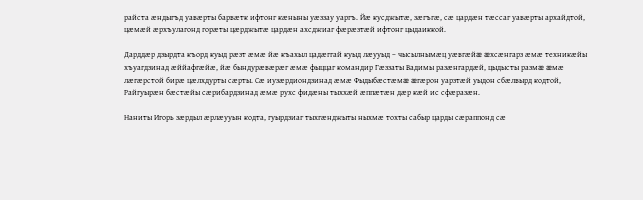райста æндыгъд уавæрты барвæтк ифтонг кæныны уæззау уаргъ. Йæ кусджытæ, зæгъгæ, сæ цардæн тæссаг уавæрты архайдтой, цæмæй æрхъулагонд горæты цæрджытæ цардæн ахсджиаг фæрæзтæй ифтонг цыдаиккой.

Дарддæр дзырдта къорд куыд рæзт æмæ йæ къахыл цадæггай куыд лæууыд – чысылнымæц уæвгæйæ æхсæнгарз æмæ техникæйы хъуагдзинад æййафгæйæ, йæ бындурæвæрæг æмæ фыццаг командир Гæззаты Вадимы разæнгардæй, цыдысты размæ æмæ лæгæрстой бирæ цæлхдурты сæрты. Сæ иузæрдиондзинад æмæ Фыдыбæстæмæ æгæрон уарзтæй уыдон сбæлвырд кодтой, Райгуырæн бæстæйы сæрибардзинад æмæ рухс фидæны тыххæй æппæтæн дæр кæй ис сфæразæн.

Наниты Игорь зæрдыл æрлæууын кодта, гуырдзиаг тыхгæнджыты ныхмæ тохты сабыр царды сæраппонд сæ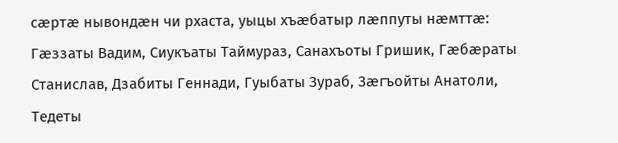сæртæ нывондæн чи рхаста, уыцы хъæбатыр лæппуты нæмттæ: Гæззаты Вадим, Сиукъаты Таймураз, Санахъоты Гришик, Гæбæраты Станислав, Дзабиты Геннади, Гуыбаты Зураб, Зæгъойты Анатоли, Тедеты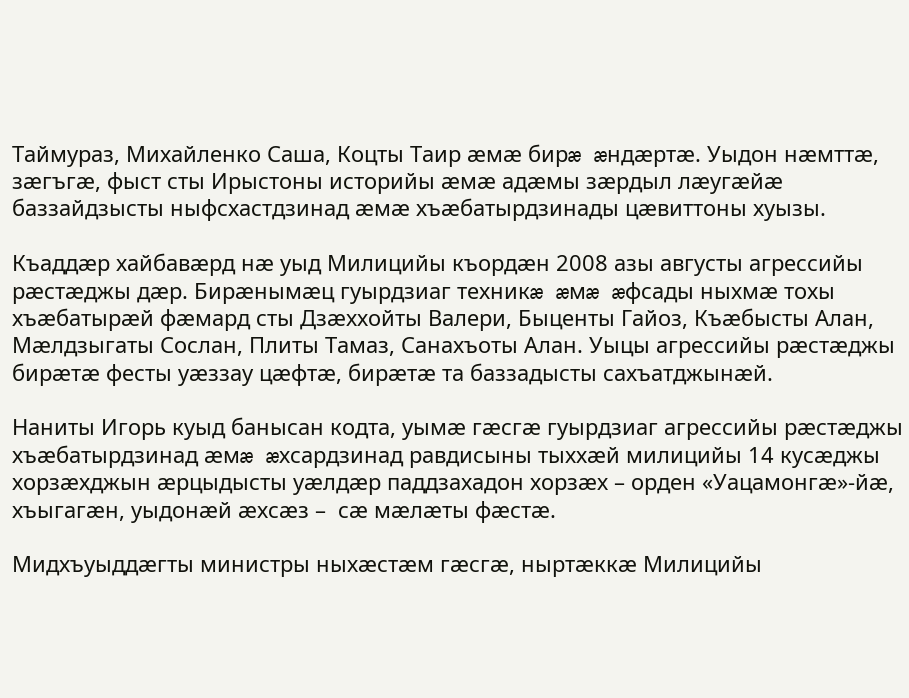Таймураз, Михайленко Саша, Коцты Таир æмæ бирæ æндæртæ. Уыдон нæмттæ, зæгъгæ, фыст сты Ирыстоны историйы æмæ адæмы зæрдыл лæугæйæ баззайдзысты ныфсхастдзинад æмæ хъæбатырдзинады цæвиттоны хуызы.

Къаддæр хайбавæрд нæ уыд Милицийы къордæн 2008 азы августы агрессийы рæстæджы дæр. Бирæнымæц гуырдзиаг техникæ æмæ æфсады ныхмæ тохы хъæбатырæй фæмард сты Дзæххойты Валери, Быценты Гайоз, Къæбысты Алан, Мæлдзыгаты Сослан, Плиты Тамаз, Санахъоты Алан. Уыцы агрессийы рæстæджы бирæтæ фесты уæззау цæфтæ, бирæтæ та баззадысты сахъатджынæй.

Наниты Игорь куыд банысан кодта, уымæ гæсгæ гуырдзиаг агрессийы рæстæджы хъæбатырдзинад æмæ æхсардзинад равдисыны тыххæй милицийы 14 кусæджы хорзæхджын æрцыдысты уæлдæр паддзахадон хорзæх – орден «Уацамонгæ»-йæ, хъыгагæн, уыдонæй æхсæз –  сæ мæлæты фæстæ.

Мидхъуыддæгты министры ныхæстæм гæсгæ, ныртæккæ Милицийы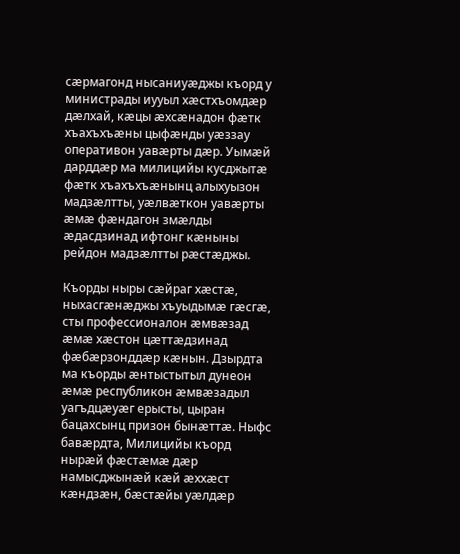сæрмагонд нысаниуæджы къорд у министрады иууыл хæстхъомдæр дæлхай, кæцы æхсæнадон фæтк хъахъхъæны цыфæнды уæззау оперативон уавæрты дæр. Уымæй дарддæр ма милицийы кусджытæ фæтк хъахъхъæнынц алыхуызон мадзæлтты, уæлвæткон уавæрты æмæ фæндагон змæлды æдасдзинад ифтонг кæныны рейдон мадзæлтты рæстæджы.

Къорды ныры сæйраг хæстæ, ныхасгæнæджы хъуыдымæ гæсгæ, сты профессионалон æмвæзад æмæ хæстон цæттæдзинад фæбæрзонддæр кæнын. Дзырдта ма къорды æнтыстытыл дунеон æмæ республикон æмвæзадыл уагъдцæуæг ерысты, цыран бацахсынц призон бынæттæ. Ныфс бавæрдта, Милицийы къорд нырæй фæстæмæ дæр намысджынæй кæй æххæст кæндзæн, бæстæйы уæлдæр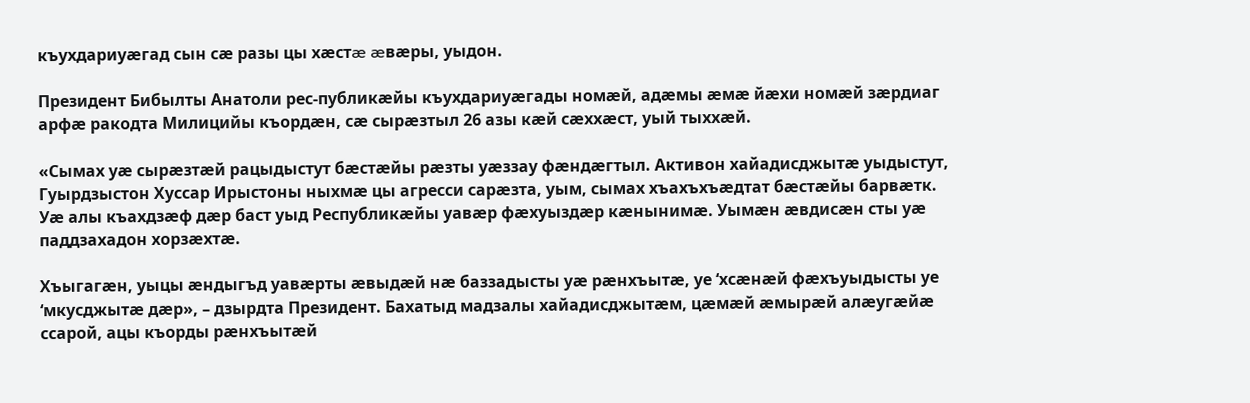къухдариуæгад сын сæ разы цы хæстæ æвæры, уыдон.

Президент Бибылты Анатоли рес-публикæйы къухдариуæгады номæй, адæмы æмæ йæхи номæй зæрдиаг арфæ ракодта Милицийы къордæн, сæ сырæзтыл 26 азы кæй сæххæст, уый тыххæй.

«Сымах уæ сырæзтæй рацыдыстут бæстæйы рæзты уæззау фæндæгтыл. Активон хайадисджытæ уыдыстут, Гуырдзыстон Хуссар Ирыстоны ныхмæ цы агресси сарæзта, уым, сымах хъахъхъæдтат бæстæйы барвæтк. Уæ алы къахдзæф дæр баст уыд Республикæйы уавæр фæхуыздæр кæнынимæ. Уымæн æвдисæн сты уæ паддзахадон хорзæхтæ.

Хъыгагæн, уыцы æндыгъд уавæрты æвыдæй нæ баззадысты уæ рæнхъытæ, уе ‘хсæнæй фæхъуыдысты уе ‘мкусджытæ дæр», – дзырдта Президент. Бахатыд мадзалы хайадисджытæм, цæмæй æмырæй алæугæйæ ссарой, ацы къорды рæнхъытæй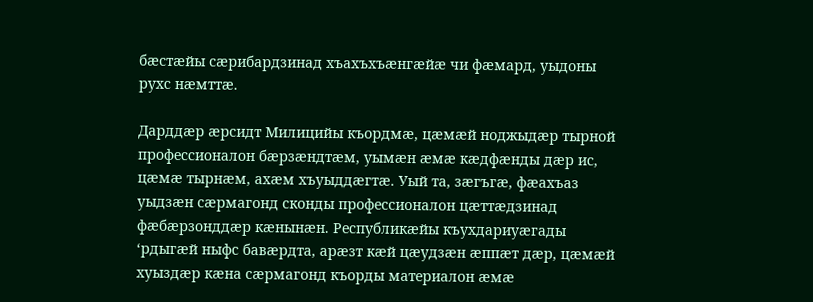бæстæйы сæрибардзинад хъахъхъæнгæйæ чи фæмард, уыдоны рухс нæмттæ.

Дарддæр æрсидт Милицийы къордмæ, цæмæй ноджыдæр тырной профессионалон бæрзæндтæм, уымæн æмæ кæдфæнды дæр ис, цæмæ тырнæм, ахæм хъуыддæгтæ. Уый та, зæгъгæ, фæахъаз уыдзæн сæрмагонд сконды профессионалон цæттæдзинад фæбæрзонддæр кæнынæн. Республикæйы къухдариуæгады ‘рдыгæй ныфс бавæрдта, арæзт кæй цæудзæн æппæт дæр, цæмæй хуыздæр кæна сæрмагонд къорды материалон æмæ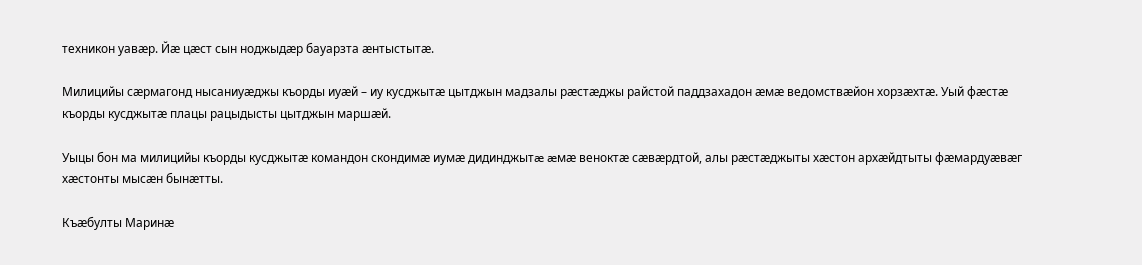техникон уавæр. Йæ цæст сын ноджыдæр бауарзта æнтыстытæ.

Милицийы сæрмагонд нысаниуæджы къорды иуæй – иу кусджытæ цытджын мадзалы рæстæджы райстой паддзахадон æмæ ведомствæйон хорзæхтæ. Уый фæстæ къорды кусджытæ плацы рацыдысты цытджын маршæй.

Уыцы бон ма милицийы къорды кусджытæ командон скондимæ иумæ дидинджытæ æмæ веноктæ сæвæрдтой, алы рæстæджыты хæстон архæйдтыты фæмардуæвæг хæстонты мысæн бынæтты.

Къæбулты Маринæ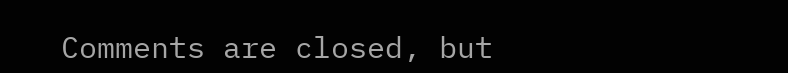Comments are closed, but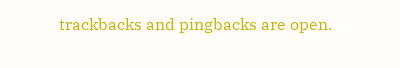trackbacks and pingbacks are open.